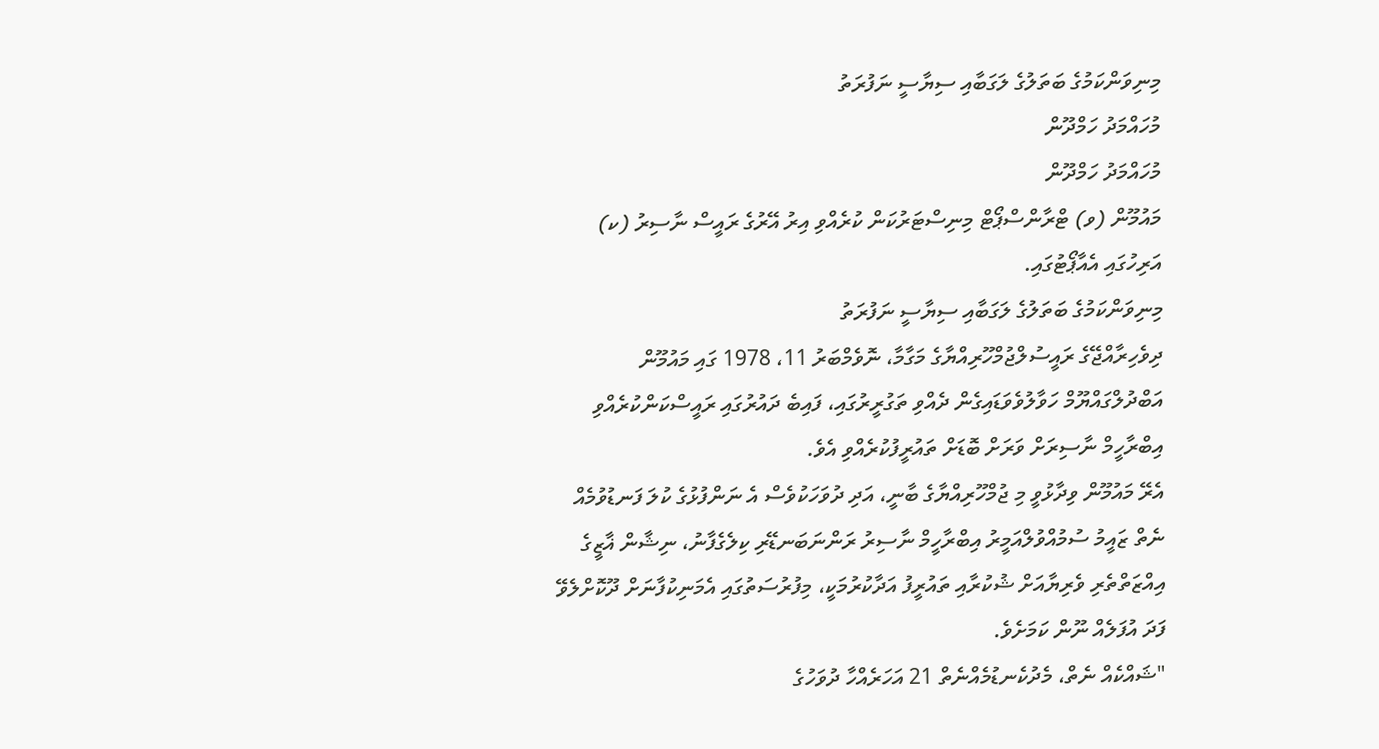މިނިވަންކަމުގެ ބަތަލުގެ ލަގަބާއި ސިޔާސީ ނަފުރަތު
މުހައްމަދު ހަމްދޫން
މުހައްމަދު ހަމްދޫން
މައުމޫން (ވ) ޓްރާންސްޕޯޓް މިނިސްޓަރުކަން ކުރެއްވި އިރު އޭރުގެ ރައީސް ނާސިރު (ކ) އަރިހުގައި އެއާޕޯޓުގައި.
މިނިވަންކަމުގެ ބަތަލުގެ ލަގަބާއި ސިޔާސީ ނަފުރަތު
ދިވެހިރާއްޖޭގެ ރައީސުލްޖުމްހޫރިއްޔާގެ މަގާމާ، ނޮވެމްބަރު 11، 1978 ގައި މައުމޫން އަބްދުލްގައްޔޫމް ހަވާލުވެވަޑައިގެން ދެއްވި ތަގުރީރުގައި، ފައިބެ ދައުރުގައި ރައީސްކަންކުރެއްވި އިބްރާހީމް ނާސިރަށް ވަރަށް ބޮޑަށް ތައުރީފުކުރެއްވި އެވެ.
އެރޭ މައުމޫން ވިދާޅުވީ މި ޖުމްހޫރިއްޔާގެ ބާނީ، އަދި ދުވަހަކުވެސް އެ ނަންފުޅުގެ ކުލަ ފަނޑުވުމެއް ނެތް ޒައީމު ސުމުއްވުލްއަމީރު އިބްރާހީމް ނާސިރު ރަންނަބަނޑޭރި ކިލެގެފާނު، ނިޝާން ޣާޒީގެ އިއްޒަތްތެރި ވެރިޔާއަށް ޝުކުރާއި ތައުރީފު އަދާކުރުމަކީ، މިފުރުސަތުގައި އެމަނިކުފާނަށް ދޫކޮށްލެވޭ ފަދަ އުފަލެއް ނޫން ކަމަށެވެ.
"ޝައްކެއް ނެތް، މެދުކެނޑުމެއްނެތް 21 އަހަރެއްހާ ދުވަހުގެ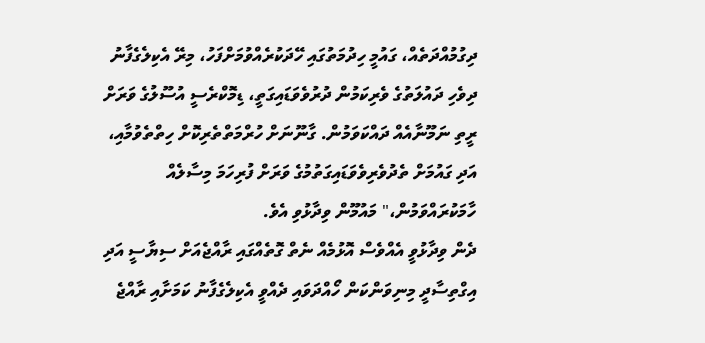ދިގުމުއްދަތެއް، ގައުމީ ހިދުމަތުގައި ހޭދަކުރެއްވުމަށްފަހު، މިރޭ އެކިލެގެފާނު ދިވެހި ދައުލަތުގެ ވެރިކަމުން ދުރުވެވަޑައިގަތީ، ޑިމޮކްރެސީ އުސޫލުގެ ވަރަށް ރީތި ނަމޫނާއެއް ދައްކަވަމުން. ގާނޫނަށް ހުރްމަތްތެރިކޮށް ހިތްތެވުމާއި، އަދި ގައުމަށް ތެދުވެރިވެވަޑައިގަތުމުގެ ވަރަށް ފުރިހަމަ މިސާލެއް ހާމަކުރައްވަމުން،" މައުމޫން ވިދާޅުވި އެވެ.
ދެން ވިދާޅުވީ އެއްވެސް އޮޅުމެއް ނެތް ގޮތެއްގައި ރާއްޖެއަށް ސިޔާސީ އަދި އިގްތިސާދީ މިނިވަންކަން ހޯއްދަވައި ދެއްވީ އެކިލެގެފާނު ކަމަށާއި ރާއްޖެ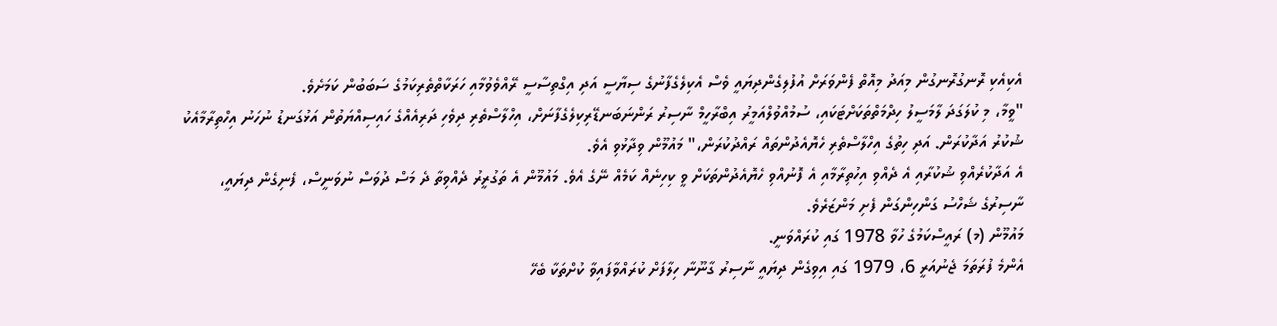އެކިއެކި ރޮނގުރޮނގުން މިއަދު މިއޮތް ފެންވަރަށް އުފުލިގެންދިޔައީ ވެސް އެކިލެގެފާނުގެ ސިޔާސީ އަދި އިގްތިސާސީ ރޭއްވެވުމާއި ހަރަކާތްތެރިކަމުގެ ސަބަބުން ކަމަށެވެ.
"ވީމާ، މި ކުލަގަދަ ލާމަސީލު ހިދްމަތްތަކަށްޓަކައި، ސުމުއްވުލްއަމީރު އިބްރާހީމް ނާސިރު ރަންނަބަނޑޭރިކިލެގެފާނަށް، އިހްލާސްތެރި ދިވެހި ދަރިއެއްގެ ހައިސިއްޔަތުން އަޅުގަނޑު ނުހަނު އިހްތިރާމާއެކު ޝުކުރު އަދާކުރަން. އަދި ހިތުގެ އިހްލާސްތެރި ހެޔޮއެދުންތައް ރައްދުކުރަން،" މައުމޫން ވިދާޅުވި އެވެ.
އެ އަދާކުރެއްވި ޝުކުރާއި އެ ދެއްވި އިހުތިރާމާއި އެ ފޮނުއްވި ހެޔޮއެދުންތަކަށް ވީ ކިހިނެއް ކަމެއް ނޭގެ އެވެ. މައުމޫން އެ ތަގުރީރު ދެއްވިތާ ދެ މަސް ދުވަސް ނުވަނީސް، ފެނިގެން ދިޔައީ، ނާސިރުގެ ޝަހްސު ގަންހިންގަން ފެށި މަންޒަރެވެ.
މައުމޫން (މ) ރައީސްކަމުގެ ހުވާ 1978 ގައި ކުރައްވަނީ.
އެންމެ ފުރަތަމަ ޖެނުއަރީ 6، 1979 ގައި އިވިގެން ދިޔައީ ނާސިރު ގާނޫނާ ހިލާފަށް ކުރައްވާފައިވާ ކުށްތަކާ ބެހޭ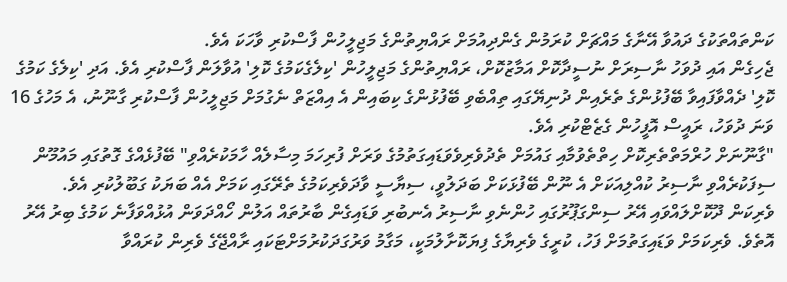ކަންތައްތަކުގެ ދައުވާ އޭނާގެ މައްޗަށް ކުރަމުން ގެންދިއުމަށް ރައްޔިތުންގެ މަޖިލީހުން ފާސްކުރި ވާހަކަ އެވެ.
ޖެހިގެން އައި ދުވަހު ނާސިރަށް ނުސީދާކޮށް އަމާޒުކޮށް، ރައްޔިތުންގެ މަޖިލީހުން 'ކިލެގެކަމުގެ ކޮލި' އުވާލަން ފާސްކުރި އެވެ. އަދި 'ކިލެގެ ކަމުގެ ކޮލި' ދެއްވާފައިވާ ބޭފުޅުންގެ ތެރެއިން ދުނިޔޭގައި ތިއްބެވި ބޭފުޅުންގެ ކިބައިން އެ އިއްޒަތް ނެގުމަށް މަޖިލީހުން ފާސްކުރި ގާނޫނު، އެ މަހުގެ 16 ވަނަ ދުވަހު، ރައީސް އޮފީހުން ގެޒެޓްކުރި އެވެ.
"ގާނޫނަށް ހުރްމަތްތެރިކޮށް ހިތްތެވުމާއި ގައުމަށް ތެދުވެރިވެވަޑައިގަތުމުގެ ވަރަށް ފުރިހަމަ މިސާލެއް ހާމަކުރެއްވި" ބޭފުޅެއްގެ ގޮތުގައި މައުމޫން ސިފަކުރެއްވި ނާސިރު ކުއްލިއަކަށް އެ ނޫން ބޭފުޅަކަށް ބަދަލުވީ، ސިޔާސީ ވާދަވެރިކަމުގެ ތެރޭގައި ކަމަށް އެއް ބަޔަކު ގަބޫލުކުރި އެވެ.
ވެރިކަން ދޫކޮށްލައްވައި އޭރު ސިންގަޕޫރުގައި ހުންނެވި ނާސިރު އެނބުރި ވަޑައިގެން ބާރުތައް އަލުން ހޯއްދަވަން އުޅުއްވަފާނެ ކަމުގެ ބިރު އޭރު އޮތެވެ. ވެރިކަމަށް ވަޑައިގަތުމަށް ފަހު، ކުރީގެ ވެރިޔާގެ ފިޔަކޮށާލުމަކީ، މަގާމު ވަރުގަދަކުރުމަށްޓަކައި ރާއްޖޭގެ ވެރިން ކުރައްވާ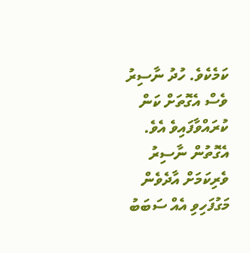ކަމެކެވެ. ހުދު ނާސިރު ވެސް އެގޮތަށް ކަން ކުރައްވާފައިވެ އެވެ. އެގޮތުން ނާސިރު ވެރިކަމަށް އާދެވެން މަގުފަހިވި އެއް ސަބަބު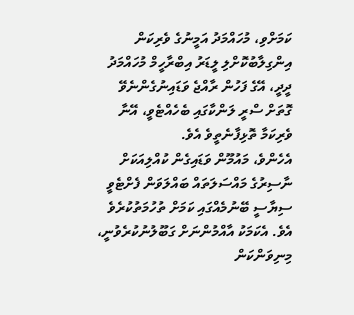ކަމަށްވި، މުހައްމަދު އަމީނުގެ ވެރިކަން އިންގިލާބުކޮށްލި ލީޑަރު އިބްރާހީމް މުހައްމަދު ދީދީ، އޭގެ ފަހުން ރާއްޖެ ވަޑައިނުގެންނެވޭ ގޮތަށް ސްރީ ލަންކާގައި ބެހެއްޓެވީ، އޭނާ ވެރިކަމާ ތޮޅިފާނެތީވެ އެވެ.
އެހެންވެ، މައުމޫން ވަޑައިގެން ކުއްލިއަކަށް ނާސިރުގެ މައްސަލަތައް ބައްލަވަން ފެށްޓެވީ ސިޔާސީ ބޭނުމެއްގައި ކަމަށް ތުހުމަތުކުރެވެ އެވެ. އެކަމަކު އާއްމުންނަށް ގަބޫލުނުކުރެވުނީ، މިނިވަންކަން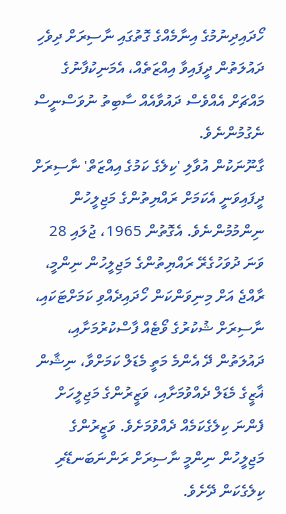ހޯދައިދިނުމުގެ އިނާމެއްގެ ގޮތުގައި ނާސިރަށް ދިވެހި ދައުލަތުން ދީފައިވާ އިއްޒަތެއް، އެމަނިކުފާނުގެ މައްޗަށް އެއްވެސް ދައުވާއެއް ސާބިތު ނުވަސްނީސް ނެގުމުންނެވެ.
ގާނޫނަކުން އުވާލި 'ކިލެގެ ކަމުގެ އިއްޒަތް' ނާސިރަށް ދީފައިވަނީ އެކަމަށް ރައްޔިތުންގެ މަޖިލީހުން ނިންމުމުންނެވެ. އެގޮތުން 1965، ޖުލައި 28 ވަނަ ދުވަހުގެރޭ ރައްޔިތުންގެ މަޖިލީހުން ނިންމީ، ރާއްޖެ އަށް މިނިވަންކަން ހޯދައިދެއްވި ކަމަށްޓަކައި، ނާސިރަށް ޝުކުރުގެ ވޯޓެއް ފާސްކުރުމަށާއި، ދައުލަތުން ދޭ އެންމެ މަތީ މެޑަލް ކަމަށްވާ، ނިޝާން ޣާޒީގެ މެޑަލް ދެއްވުމަށާއި، ވަޒީރުންގެ މަޖިލީހަށް ފެންނަ ކިލެގެކަމެއް ދެއްވުމަށެވެ. ވަޒީރުންގެ މަޖިލީހުން ނިންމީ ނާސިރަށް ރަންނަބަނޑޭރި ކިލެގެކަން ދޭށެވެ.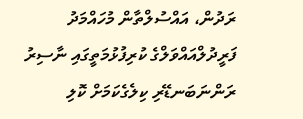ރަދުން، އައްސުލްތާން މުހައްމަދު ފަރީދުލްއައްވަލްގެ ކުރިފުޅުމަތީގައި ނާސިރު ރަންނަބަނޑޭރި ކިލެގެކަމަށް ކޮލި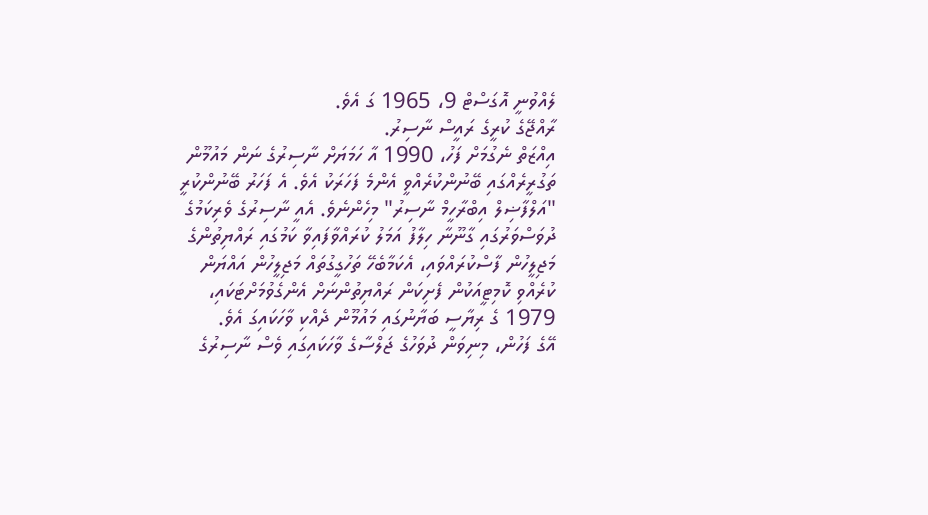ލެއްވުނީ އޮގަސްޓް 9، 1965 ގަ އެވެ.
ރާއްޖޭގެ ކުރީގެ ރައީސް ނާސިރު.
އިއްޒަތް ނެގުމަށް ފަހު، 1990 އާ ހަމަޔަށް ނާސިރުގެ ނަން މައުމޫން ތަގުރީރެއްގައި ބޭނުންކުރެއްވީ އެންމެ ފަހަރަކު އެވެ. އެ ފަހަރު ބޭނުންކުރީ "އަލްފާޟިލް އިބްރާހީމް ނާސިރު" މިހެންނެވެ. އެއީ ނާސިރުގެ ވެރިކަމުގެ ދުވަސްވަރުގައި ގާނޫނާ ހިލާފު އަމަލު ކުރައްވާފައިވާ ކަމުގައި ރައްޔިތުންގެ މަޖިލީހުން ފާސްކުރައްވައި، އެކަމާބެހޭ ތަހުގީގުތައް މަޖިލީހުން އައްޔަން ކުރެއްވި ކޮމިޓީއަކުން ފެށިކަން ރައްޔިތުންނަށް އެންގެވުމަށްޓަކައި، 1979 ގެ ރިޔާސީ ބަޔާނުގައި މައުމޫން ދެއްކި ވާހަކައިގަ އެވެ.
އޭގެ ފަހުން، މިނިވަން ދުވަހުގެ ޖަލްސާގެ ވާހަކައިގައި ވެސް ނާސިރުގެ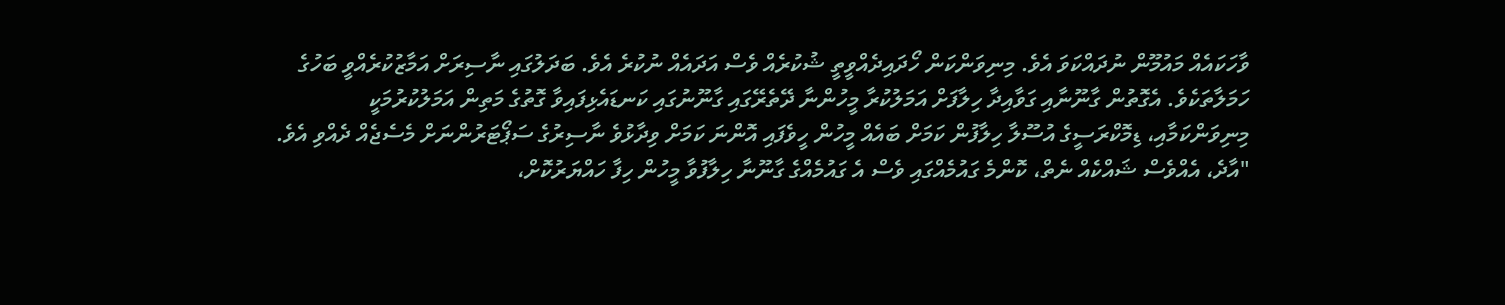ވާހަކައެއް މައުމޫން ނުދައްކަވަ އެވެ. މިނިވަންކަން ހޯދައިދެއްވީތީ ޝުކުރެއް ވެސް އަދައެއް ނުކުރެ އެވެ. ބަދަލުގައި ނާސިރަށް އަމާޒުކުރެއްވީ ބަހުގެ ހަމަލާތަކެވެ. އެގޮތުން ގާނޫނާއި ގަވާއިދާ ހިލާފަށް އަމަލުކުރާ މީހުންނާ ދޭތެރޭގައި ގާނޫނުގައި ކަނޑައެޅިފައިވާ ގޮތުގެ މަތިން އަމަލުކުރުމަކީ މިނިވަންކަމާއި، ޑިމޮކްރަސީގެ އުސޫލާ ހިލާފުން ކަމަށް ބައެއް މީހުން ހީވެފައި އޮންނަ ކަމަށް ވިދާޅުވެ ނާސިރުގެ ސަޕޯޓަރުންނަށް މެސެޖެއް ދެއްވި އެވެ.
"އާދެ، އެއްވެސް ޝައްކެއް ނެތް، ކޮންމެ ގައުމެއްގައި ވެސް އެ ގައުމެއްގެ ގާނޫނާ ހިލާފުވާ މީހުން ހިފާ ހައްޔަރުކޮށް،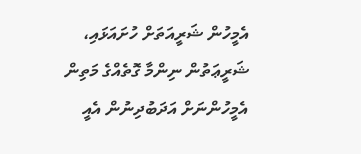އެމީހުން ޝަރީއަތަށް ހުށައަޅައި، ޝަރީޢަތުން ނިންމާ ގޮތެއްގެ މަތިން އެމީހުންނަށް އަދަބުދިނުން އެއީ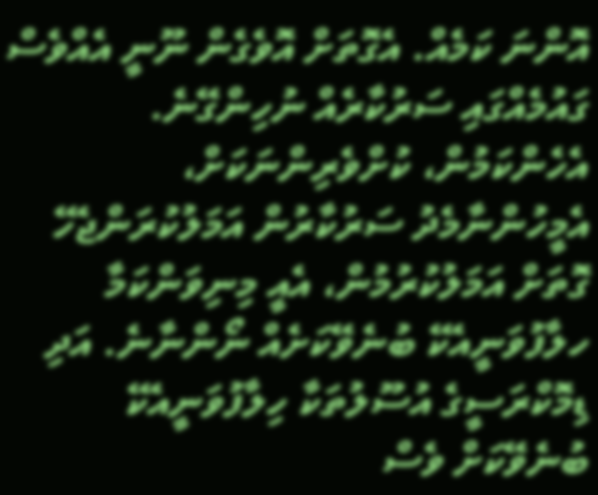އޮންނަ ކަމެއް. އެގޮތަށް އޮވެގެން ނޫނީ އެއްވެސް ގައުމެއްގައި ސަރުކާރެއް ނުހިންގޭނެ. އެހެންކަމުން، ކުށްވެރިންނަކަށް، އެމީހުންނާމެދު ސަރުކާރުން އަމަލުކުރަންޖެހޭ ގޮތަށް އަމަލުކުރުމުން، އެއީ މިނިވަންކަމާ ހލާފުވަނީއެކޭ ބުނެވޭކަށެއް ނޯންނާނެ. އަދި ޑިމޮކްރަސީގެ އުސޫލުތަކާ ހިލާފުވަނީއެކޭ ބުނެވޭކަށް ވެސް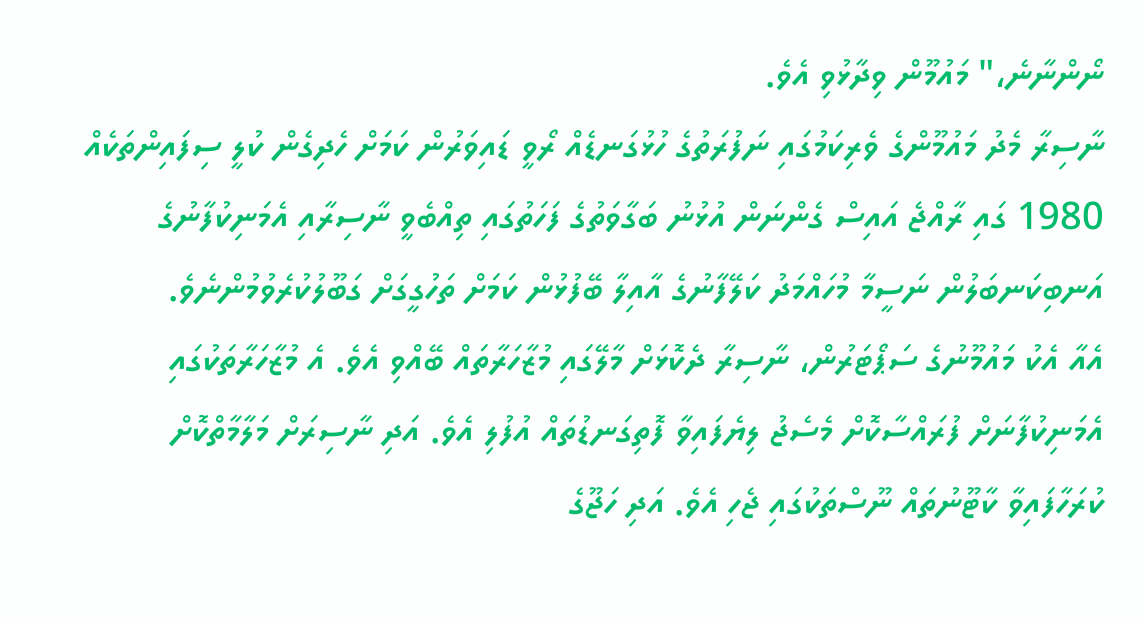ނޯންނާނެ،" މައުމޫން ވިދާޅުވި އެވެ.
ނާސިރާ މެދު މައުމޫންގެ ވެރިކަމުގައި ނަފުރަތުގެ ހުޅުގަނޑެއް ރޯވީ ޑައިވަރުން ކަމަށް ހެދިގެން ކުލީ ސިފައިންތަކެއް 1980 ގައި ރާއްޖެ އައިސް ގެންނަން އުޅުނު ބަގާވަތުގެ ފަހަތުގައި ތިއްބެވީ ނާސިރާއި އެމަނިކުފާނުގެ އަނބިކަނބަލުން ނަސީމާ މުހައްމަދު ކަލޭފާނުގެ އާއިލާ ބޭފުޅުން ކަމަށް ތަހުގީގަށް ގަބޫލުކުރެވުމުންނެވެ.
އެއާ އެކު މައުމޫނުގެ ސަޕޯޓަރުން، ނާސިރާ ދެކޮޅަށް މާލޭގައި މުޒާހަރާތައް ބޭއްވި އެވެ. އެ މުޒާހަރާތަކުގައި އެމަނިކުފާނަށް ފުރައްސާކޮށް މެސެޖު ލިޔެފައިވާ ފޮތިގަނޑުތައް އުފުލި އެވެ. އަދި ނާސިރަށް މަލާމާތްކޮށް ކުރަހާފައިވާ ކާޓޫނުތައް ނޫސްތަކުގައި ޖެހި އެވެ. އަދި ހަޖޫގެ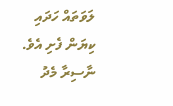ލަވަތައް ހަދައި ކިޔަން ފެށި އެވެ.
ނާސިރާ މެދު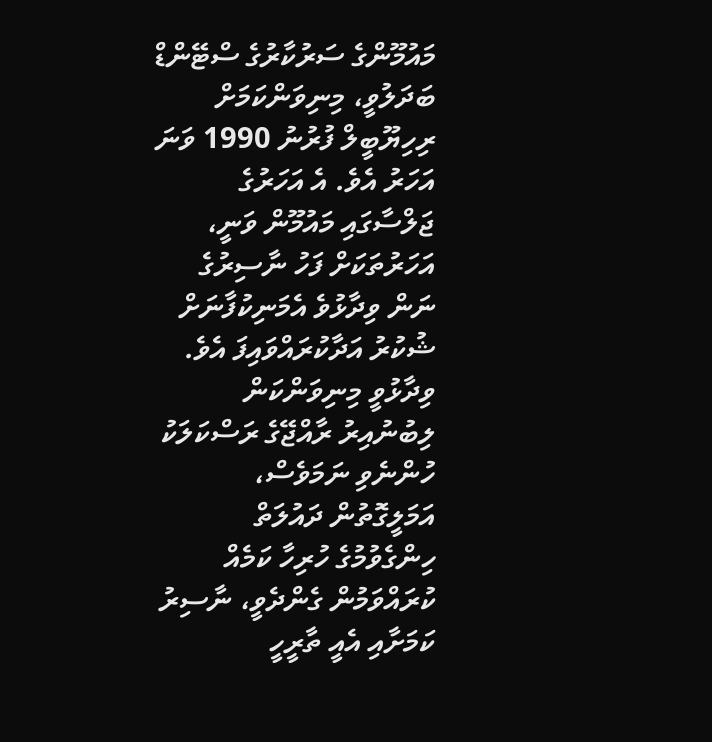މައުމޫންގެ ސަރުކާރުގެ ސްޓޭންޑް ބަދަލުވީ، މިނިވަންކަމަށް ރިހިޔޫބީލް ފުރުނު 1990 ވަނަ އަހަރު އެވެ. އެ އަހަރުގެ ޖަލްސާގައި މައުމޫން ވަނީ، އަހަރުތަކަށް ފަހު ނާސިރުގެ ނަން ވިދާޅުވެ އެމަނިކުފާނަށް ޝުކުރު އަދާކުރައްވައިފަ އެވެ. ވިދާޅުވީ މިނިވަންކަން ލިބުނުއިރު ރާއްޖޭގެ ރަސްކަލަކު ހުންނެވި ނަމަވެސް، އަމަލީގޮތުން ދައުލަތް ހިންގެވުމުގެ ހުރިހާ ކަމެއް ކުރައްވަމުން ގެންދެވީ، ނާސިރު ކަމަށާއި އެއީ ތާރީހީ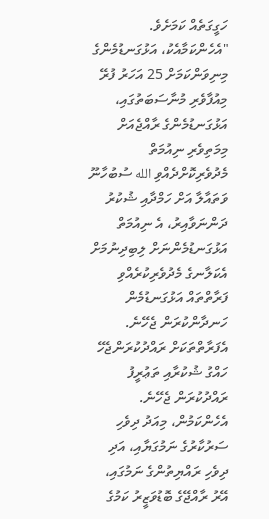ހަގީގަތެއް ކަމަށެވެ.
"އެހެންކަމާއެކު، އަޅުގަނޑުމެންގެ މިނިވަންކަމަށް 25 އަހަރު ފުރޭ މިއުފާވެރި މުނާސަބަތުގައި، އަޅުގަނޑުމެންގެ ރާއްޖެއަށް މިމަތިވެރި ނިއުމަތް މެދުވެރިކޮށްދެއްވި الله ސުބުހާނޫ ވަތައާލާ އަށް ހަމްދާއި ޝުކުރު ދަންނަވާއިރު، އެ ނިއުމަތް އަޅުގަނޑުމެންނަށް ލިބިދިނުމަށް އެކަލާނގެ މެދުވެރިކުރެއްވި ފަރާތްތައް އަޅުގަނޑުމެން ހަނދާންކުރަން ޖެހޭނެ. އެފަރާތްތަކަށް ރައްދުކުރަންޖެހޭ ހައްގު ޝުކުރާއި ތަޢުރީފު ރައްދުކުރަން ޖެހޭނެ. އެހެންކަމުން، މިއަދު ދިވެހި ސަރުކާރުގެ ނަމުގަޔާއި، އަދި ދިވެހި ރައްޔިތުންގެ ނަމުގައި، އޭރު ރާއްޖޭގެ ބޮޑުވަޒީރު ކަމުގެ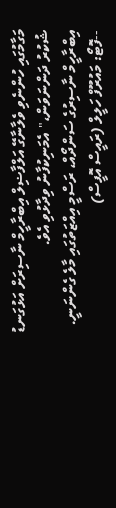މަގާމުގައި ހުންނެވި ވެލާނާގޭ އަލްފާޟިލް އިބްރާހީމް ނާސިރަށް އަޅުގަނޑު ޝުކުރު ދަންނަވަން،" އެމަނިކުފާނު ވިދާޅުވި އެވެ.
އިބްރާހީމް ނާސިރުގެ ސަންދޯއް، ރަސްމީ އިއްޒަތުގައި މާލެ ގެންނަނީ. --ފޮޓޯ: މައުރޫފް ހަލީލް (ރައީސް އޮފީސް)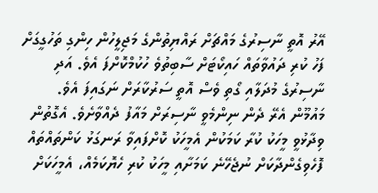އޭރު އޮތީ ނާސިރުގެ މައްޗަށް ރައްޔިތުންގެ މަޖިލީހުން ހިންގި ތަހުގީގަށް ފަހު ކުރި ދައުވާތައް ހައިކޯޓަށް ސާބިތުވެ ހުކުމްކޮށްފަ އެވެ. އަދި ނާސިރުގެ މުދަލާއި ގޯތި ވެސް އޮތީ ސަރުކާރަށް ނަގައިފަ އެވެ.
މައުމޫން އެރޭ ދެން ނިންމެވީ ނާސިރަށް މައާފު ދެއްވާށެވެ. އެގޮތުން ވިދާޅުވީ މީހަކު ކުރާ ކަމަކުން އެމީހަކު ކޮށްފައިވާ ރަނގަޅު ކަންތައްތައް ފޮހެވިގެންދާކަށް ނުޖެހޭނެ ކަމަށާއި މީހަކު ކުރި ހެޔޮކަމެއް، އެމީހަކަށް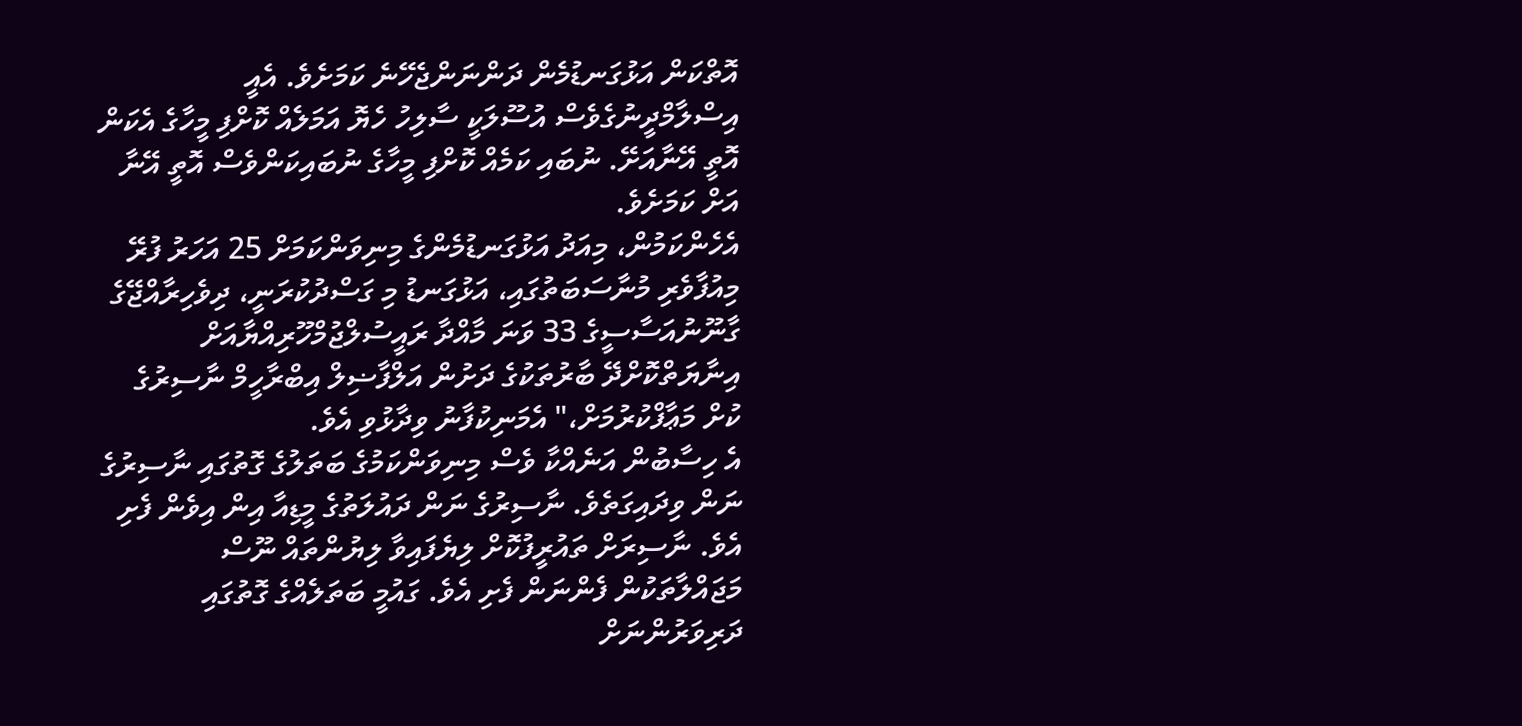އޮތްކަން އަޅުގަނޑުމެން ދަންނަންޖެހޭނެ ކަމަށެވެ. އެއީ އިސްލާމްދީނުގެވެސް އުސޫލަކީ ސާލިހު ހެޔޮ އަމަލެއް ކޮށްފި މީހާގެ އެކަން އޮތީ އޭނާއަށޭ. ނުބައި ކަމެއް ކޮށްފި މީހާގެ ނުބައިކަންވެސް އޮތީ އޭނާ އަށް ކަމަށެވެ.
އެހެންކަމުން، މިއަދު އަޅުގަނޑުމެންގެ މިނިވަންކަމަށް 25 އަހަރު ފުރޭ މިއުފާވެރި މުނާސަބަތުގައި، އަޅުގަނޑު މި ގަސްދުކުރަނީ، ދިވެހިރާއްޖޭގެ ގާނޫނުއަސާސީގެ 33 ވަނަ މާއްދާ ރައީސުލްޖުމްހޫރިއްޔާއަށް އިނާޔަތްކޮށްދޭ ބާރުތަކުގެ ދަށުން އަލްފާޟިލް އިބްރާހީމް ނާސިރުގެ ކުށް މަޢާފްކުރުމަށް،" އެމަނިކުފާނު ވިދާޅުވި އެވެ.
އެ ހިސާބުން އަނެއްކާ ވެސް މިނިވަންކަމުގެ ބަތަލުގެ ގޮތުގައި ނާސިރުގެ ނަން ވިދައިގަތެވެ. ނާސިރުގެ ނަން ދައުލަތުގެ މީޑިއާ އިން އިވެން ފެށި އެވެ. ނާސިރަށް ތައުރީފުކޮށް ލިޔެފައިވާ ލިޔުންތައް ނޫސް މަޖައްލާތަކުން ފެންނަން ފެށި އެވެ. ގައުމީ ބަތަލެއްގެ ގޮތުގައި ދަރިވަރުންނަށް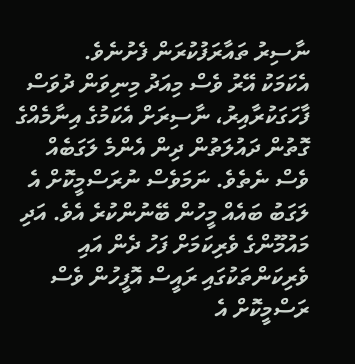ނާސިރު ތައާރަފުކުރަން ފެށުނެވެ.
އެކަމަކު އޭރު ވެސް މިއަދު މިނިވަން ދުވަސް ފާހަގަކުރާއިރު، ނާސިރަށް އެކަމުގެ އިނާމެއްގެ ގޮތުން ދައުލަތުން ދިން އެންމެ ލަގަބެއް ވެސް ނެތެވެ. ނަމަވެސް ނުރަސްމީކޮށް އެ ލަގަބު ބައެއް މީހުން ބޭނުންކުރެ އެވެ. އަދި މައުމޫންގެ ވެރިކަމަށް ފަހު ދެން އައި ވެރިކަންތަކުގައި ރައީސް އޮފީހުން ވެސް ރަސްމީކޮށް އެ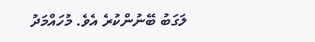ލަގަބު ބޭނުންކުރެ އެވެ. މުހައްމަދު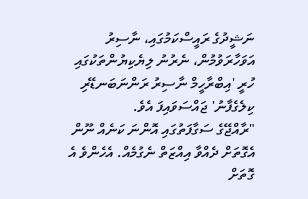ނަޝީދުގެ ރައީސްކަމުގައި، ނާސިރު އަވަހާރަވުމުން، ނެރުނު ލިޔެކިޔުންތަކުގައި ހުރީ 'އިބްރާހީމް ނާސިރު ރަންނަބަނޑޭރި ކިލެގެފާނު' ޖައްސަވައިފަ އެވެ.
"ރާއްޖޭގެ ސަގާފަތުގައި އޮންނަ ކަނެއް ނޫން އެގޮތަށް ދެއްވާ އިއްޒަތް ނެގުމެއް. އެހެންވެ އެ ގޮތަށް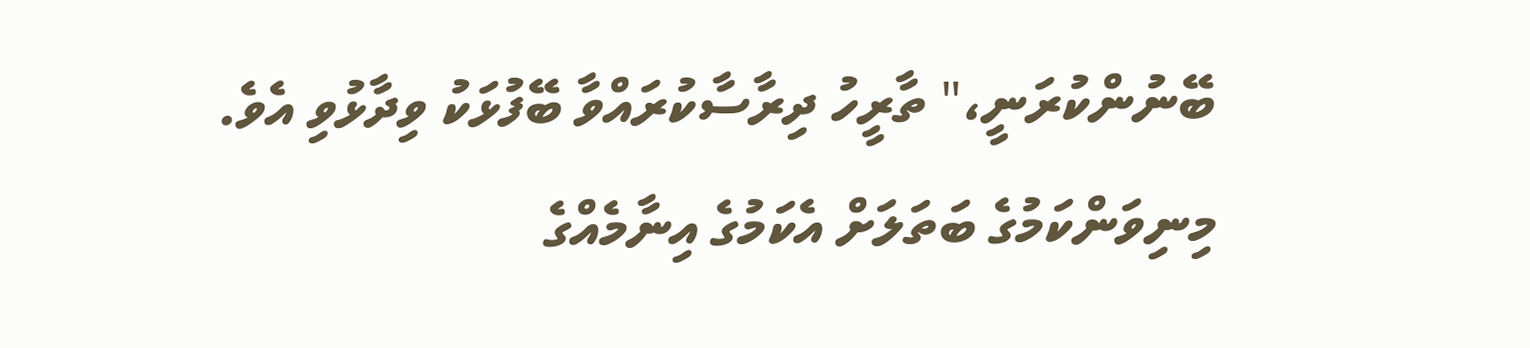ބޭނުންކުރަނީ،" ތާރީހު ދިރާސާކުރައްވާ ބޭފުޅަކު ވިދާޅުވި އެވެ.
މިނިވަންކަމުގެ ބަތަލަށް އެކަމުގެ އިނާމެއްގެ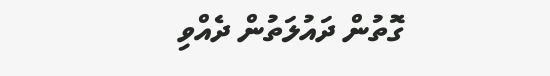ގޮތުން ދައުލަތުން ދެއްވި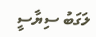ލަގަބު ސިޔާސީ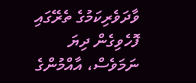ވާދަވެރިކަމުގެ ތެރޭގައި ފޮހެވިގެން ދިޔަ ނަމަވެސް، އާއްމުންގެ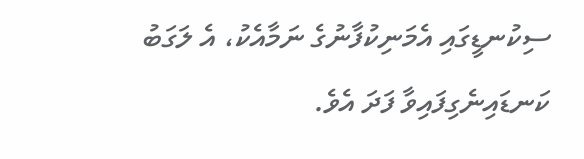ސިކުނޑީގައި އެމަނިކުފާނުގެ ނަމާއެކު، އެ ލަގަބު ކަނޑައިނެގިފައިވާ ފަދަ އެވެ.